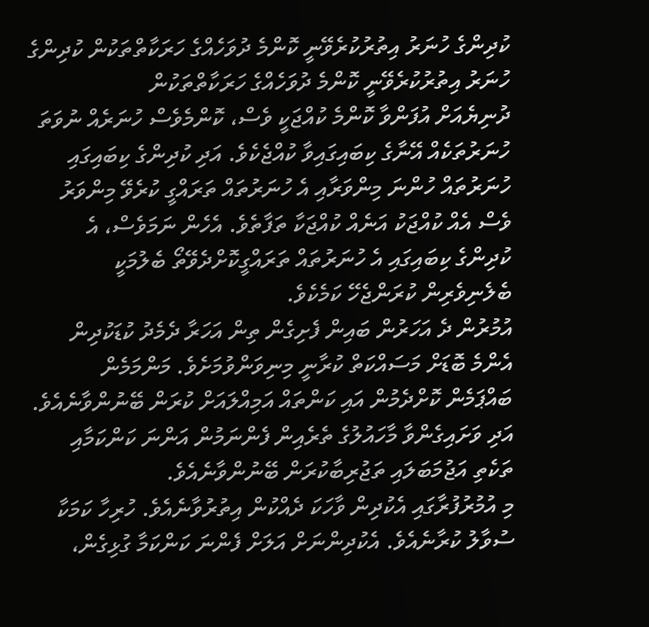ކުދިންގެ ހުނަރު އިތުރުކުރެވޭނީ ކޮންމެ ދުވަހެއްގެ ހަރަކާތްތަކުން ކުދިންގެ ހުނަރު އިތުރުކުރެވޭނީ ކޮންމެ ދުވަހެއްގެ ހަރަކާތްތަކުން
ދުނިޔެއަށް އުފަންވާ ކޮންމެ ކުއްޖަކީ ވެސް، ކޮންމެވެސް ހުނަރެއް ނުވަތަ ހުނަރުތަކެއް އޭނާގެ ކިބައިގައިވާ ކުއްޖެކެވެ. އަދި ކުދިންގެ ކިބައިގައި ހުނަރުތައް ހުންނަ މިންވަރާއި އެ ހުނަރުތައް ތަރައްގީ ކުރެވޭ މިންވަރު ވެސް އެއް ކުއްޖަކު އަނެއް ކުއްޖަކާ ތަފާތެވެ. އެހެން ނަމަވެސް، އެ ކުދިންގެ ކިބައިގައި އެ ހުނަރުތައް ތަރައްގީކޮށްދެވޭތޯ ބެލުމަކީ ބެލެނިވެރިން ކުރަންޖެހޭ ކަމެކެވެ.
އުމުރުން ދެ އަހަރުން ބައިން ފެށިގެން ތިން އަހަރާ ދެމެދު ކުޑަކުދިން އެންމެ ބޮޑަށް މަސައްކަތް ކުރާނީ މިނިވަންވުމަށެވެ. މަންމަމެން ބައްޕަމެން ކޮށްދެމުން އައި ކަންތައް އަމިއްލައަށް ކުރަން ބޭނުންވާނެއެވެ. އަދި ވަށައިގެންވާ މާހައުލުގެ ތެރެއިން ފެންނަމުން އަންނަ ކަންކަމާއި ތަކެތި އަޖުމަބަލައި ތަޖުރިބާކުރަން ބޭނުންވާނެއެވެ.
މި އުމުރުފުރާގައި އެކުދިން ވާހަކަ ދެއްކުން އިތުރުވާނެއެވެ. ހުރިހާ ކަމަކާ ސުވާލު ކުރާނެއެވެ. އެކުދިންނަށް އަލަށް ފެންނަ ކަންކަމާ ގުޅިގެން،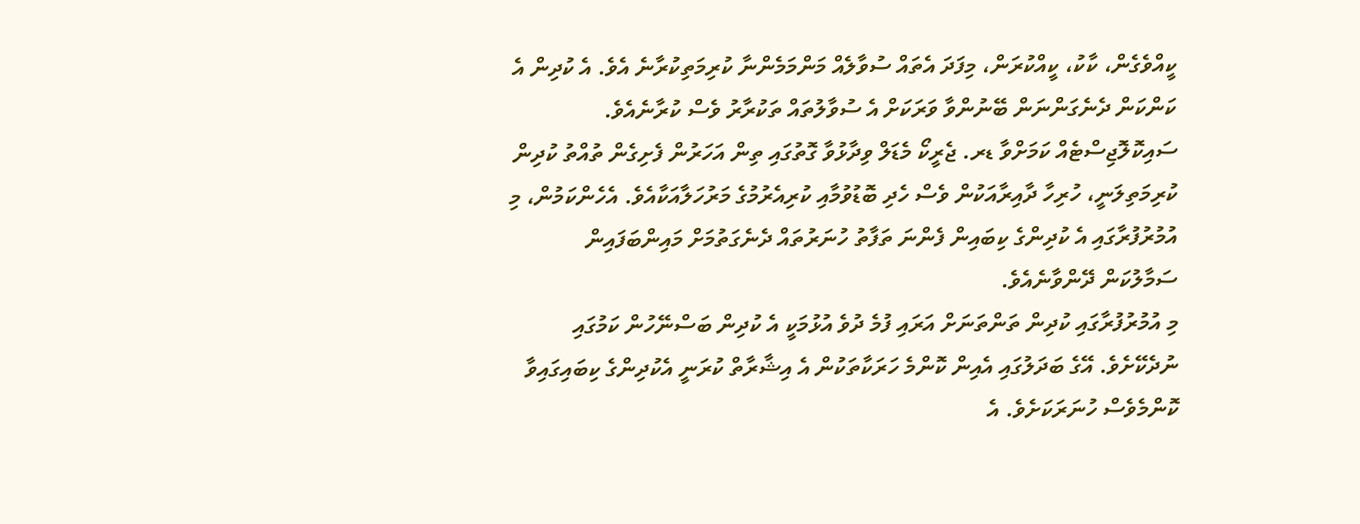ކީއްވެގެން، ކާކު، ކީއްކުރަން، މިފަދަ އެތައް ސުވާލެއް މަންމަމެންނާ ކުރިމަތިކުރާނެ އެވެ. އެ ކުދިން އެ ކަންކަން ދެނެގަންނަން ބޭނުންވާ ވަރަކަށް އެ ސުވާލުތައް ތަކުރާރު ވެސް ކުރާނެއެވެ.
ސައިކޮލޮޖިސްޓެއް ކަމަށްވާ ޑރ. ޖެރީކޯ މެޑަލް ވިދާޅުވާ ގޮތުގައި ތިން އަހަރުން ފެށިގެން ތުއްތު ކުދިން ކުރިމަތިލަނީ، ހުރިހާ ދާއިރާއަކުން ވެސް ހެދި ބޮޑުވުމާއި ކުރިއެރުމުގެ މަރުހަލާއަކާއެވެ. އެހެންކަމުން، މި އުމުރުފުރާގައި އެ ކުދިންގެ ކިބައިން ފެންނަ ތަފާތު ހުނަރުތައް ދެނެގަތުމަށް މައިންބަފައިން ސަމާލުކަން ދޭންވާނެއެވެ.
މި އުމުރުފުރާގައި ކުދިން ތަންތަނަށް އަރައި ފުމެ ދުވެ އުޅުމަކީ އެ ކުދިން ބަސްނޭހުން ކަމުގައި ނުދެކޭށެވެ. އޭގެ ބަދަލުގައި އެއިން ކޮންމެ ހަރަކާތަކުން އެ އިޝާރާތް ކުރަނީ އެކުދިންގެ ކިބައިގައިވާ ކޮންމެވެސް ހުނަރަކަށެވެ. އެ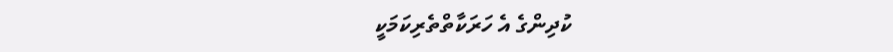ކުދިންގެ އެ ހަރަކާތްތެރިކަމަކީ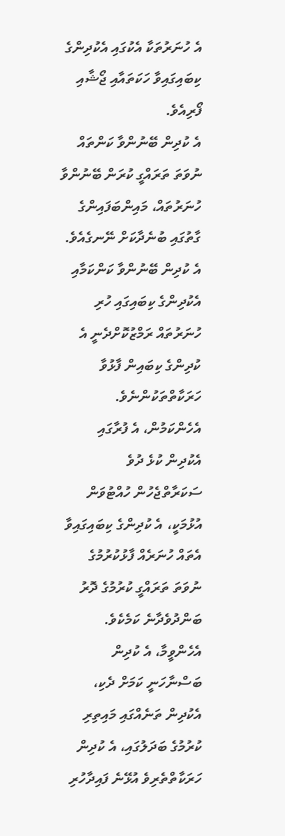އެ ހުނަރުތަކާ އެކުގައި އެކުދިންގެ ކިބައިގައިވާ ހަކަތައާއި ޖޯޝާއި ފޯރިއެވެ.
އެ ކުދިން ބޭނުންވާ ކަންތައް ނުވަތަ ތަރައްގީ ކުރަން ބޭނުންވާ ހުނަރުތައް، މައިންބަފައިންގެ ގާތުގައި ބުނެދާކަށް ނޭނގެއެވެ. އެ ކުދިން ބޭނުންވާ ކަންކަމާއި އެކުދިންގެ ކިބައިގައި ހުރި ހުނަރުތައް ރަމްޒުކޮށްދެނީ އެ ކުދިންގެ ކިބައިން ފާޅުވާ ހަރަކާތްތަކުންނެވެ. އެހެންކަމުން، އެ ފުރާގައި އެކުދިން ކުޅެ ދުވެ ސަކަރާތްޖެހުން ހުއްޓުވަން އުޅުމަކީ، އެ ކުދިންގެ ކިބައިގައިވާ އެތައް ހުނަރެއް ފާޅުކުރުމުގެ ނުވަތަ ތަރައްގީ ކުރުމުގެ ދޮރު ބަންދުވެދާނެ ކަމެކެވެ.
އެހެންވީމާ، އެ ކުދިން ބަސްނާހަނީ ކަމަށް ދެކި، އެކުދިން ތަނެއްގައި މައިތިރި ކުރުމުގެ ބަދަލުގައި، އެ ކުދިން ހަރަކާތްތެރިވެ އުޅޭނެ ފައިދާހުރި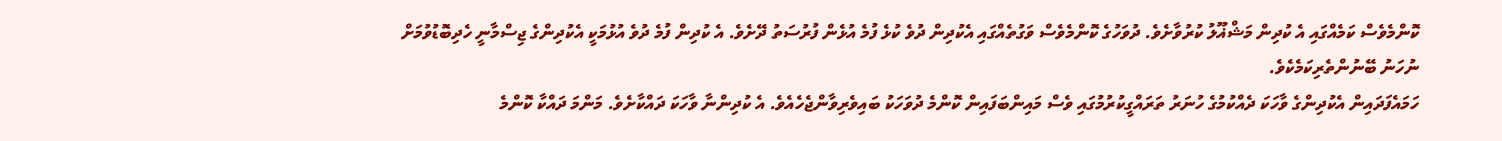ކޮންމެވެސް ކަމެއްގައި އެ ކުދިން މަޝްޣޫލު ކުރުވާށެވެ. ދުވަހުގެ ކޮންމެވެސް ވަގުތެއްގައި އެކުދިން ދުވެ ކުޅެ ފުމެ އުޅެން ފުރުސަތު ދޭށެވެ. އެ ކުދިން ފުމެ ދުވެ އުޅުމަކީ އެކުދިންގެ ޖިސްމާނީ ހެދިބޮޑުވުމަށް ނުހަނު ބޭނުންތެރިކަމެކެވެ.
ހަމައެފަދައިން އެކުދިންގެ ވާހަކަ ދެއްކުމުގެ ހުނަރު ތަރައްގީކުރުމުގައި ވެސް މައިންބަފައިން ކޮންމެ ދުވަހަކު ބައިވެރިވާންޖެހެއެވެ. އެ ކުދިންނާ ވާހަކަ ދައްކާށެވެ. މަންމަ ދައްކާ ކޮންމެ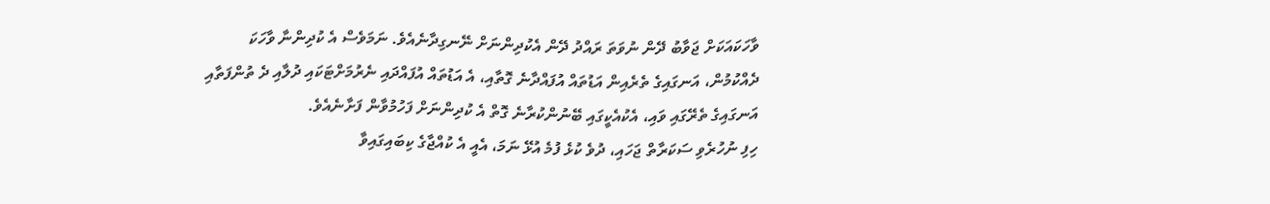ވާހަކައަކަށް ޖަވާބު ދޭން ނުވަތަ ރައްދު ދޭން އެކުދިންނަށް ނޭނގިދާނެއެވެ. ނަމަވެސް އެ ކުދިންނާ ވާހަކަ ދެއްކުމުން، އަނގައިގެ ތެރެއިން އަޑުތައް އުފައްދާނެ ގޮތާއި، އެ އަޑުތައް އުފައްދައި ނެރުމަށްޓަކައި ދުލާއި ދެ ތުންފަތާއި އަނގައިގެ ތެރޭގައި ވައި، އެކުއެކީގައި ބޭނުންކުރާނެ ގޮތް އެ ކުދިންނަށް ފަހުމުވާން ފަށާނެއެވެ.
ހިފި ނުހުރެވި ސަކަރާތް ޖަހައި، ދުވެ ކުޅެ ފުމެ އުޅޭ ނަމަ، އެއީ އެ ކުއްޖާގެ ކިބައިގައިވާ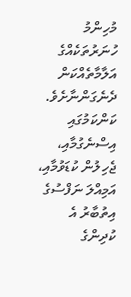މުހިންމު ހުނަރުތަކެއްގެ އަލާމާތެއްކަން ދެނެގަންނާށެވެ. ކަންކަމުގައި އިސްނެގުމާއި، ޖެހިލުން ކުޑަވުމާއި، އަމިއްލަ ނަފްސުގެ އިތުބާރު އެ ކުދިންގެ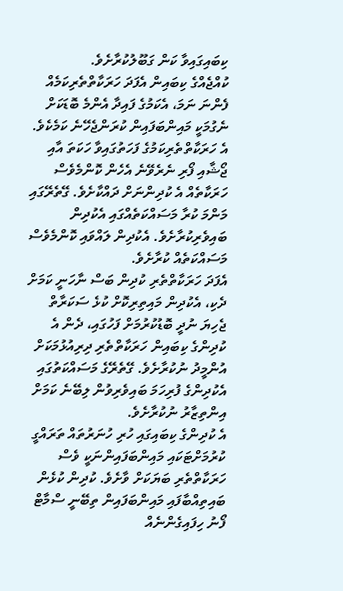ކިބައިގައިވާ ކަން ގަބޫލުކުރާށެވެ.
ކުއްޖެއްގެ ކިބައިން އެފަދަ ހަރަކާތްތެރިކަމެއް ފެންނަ ނަމަ، އެކަމުގެ ފައިދާ އެންމެ ބޮޑަކަށް ނެގުމަކީ މައިންބަފައިން ކުރަންޖެހޭނެ ކަމެކެވެ. އެ ހަރަކާތްތެރިކަމުގެ ފަހަތުގައިވާ ހަކަތަ އާއި ޖޯޝާއި ފޯރި ނެރެވޭނެ އެހެން ކޮންމެވެސް ހަރަކާތެއް އެ ކުދިންނަށް ދައްކާށެވެ. ގޭތެރޭގައި މަންމަ ކުރާ މަސައްކަތެއްގައި އެކުދިން ބައިވެރިކުރާށެވެ. އެކުދިން ލައްވައި ކޮންމެވެސް މަސައްކަތެއް ކުރާށެވެ.
އެފަދަ ހަރަކާތްތެރި ކުދިން ބަސް ނާހަނީ ކަމަށް ދެކި، އެކުދިން މައިތިރިކޮށް ކުޅެ ސަކަރާތް ޖެހިޔަ ނުދީ ބޮޑުކުރުމަށް ފަހުގައި، ދެން އެ ކުދިންގެ ކިބައިން ހަރަކާތްތެރި ދިރިއުޅުމަކަށް އުންމީދު ނުކުރާށެވެ. ގޭތެރޭގެ މަސައްކަތުގައި އެކުދިންގެ ފުރިހަމަ ބައިވެރިވުން ލިބޭނެ ކަމަށް އިންތިޒާރު ނުކުރާށެވެ.
އެ ކުދިންގެ ކިބައިގައި ހުރި ހުނަރުތައް ތަރައްގީ ކުރުމަށްޓަކައި މައިންބަފައިންނަކީ ވެސް ހަރަކާތްތެރި ބަޔަކަށް ވާށެވެ. ކުދިން ކުޅެން ބައިތިއްބާފައި މައިންބަފައިން ތިބޭނީ ސްމާޓް ފޯނު ހިފައިގެންނެއް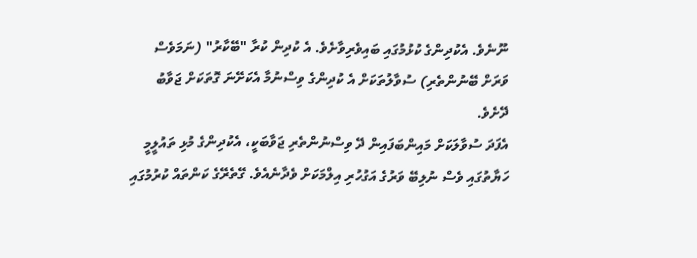ނޫނެވެ. އެކުދިންގެ ކުޅުމުގައި ބައިވެރިވާށެވެ. އެ ކުދިން ކުރާ "ބޭކާރު" (ނަމަވެސް ވަރަށް ބޭނުންތެރި) ސުވާލުތަކަށް އެ ކުދިންގެ ވިސްނުމާ އެކަށޭނަ ގޮތަކަށް ޖަވާބު ދޭށެވެ.
އެފަދަ ސުވާލަކަށް މައިންބަފައިން ދޭ ވިސްނުންތެރި ޖަވާބަކީ، އެކުދިންގެ މުޅި ތައުލީމީ ހަޔާތުގައި ވެސް ނުލިބޭ ވަރުގެ އަގުހުރި އިލްމަކަށް ވެދާނެއެވެ. ގޭތެރޭގެ ކަންތައް ކުރުމުގައި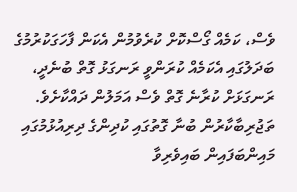ވެސް، ކަމެއް ގޯސްކޮށް ކުރެވުމުން އެކަން ފާހަގަކުރުމުގެ ބަދަލުގައި އެކަމެއް ކުރަންވީ ރަނގަޅު ގޮތް ބުނެދީ، ރަނގަޅަށް ކުރާނެ ގޮތް ވެސް އަމަލުން ދައްކާށެވެ.
ތަޖުރިބާކާރުން ބުނާ ގޮތުގައި ކުދިންގެ ދިރިއުޅުމުގައި މައިންބަފައިން ބައިވެރިވާ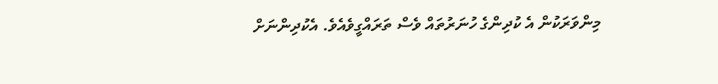މިންވަރަކުން އެ ކުދިންގެ ހުނަރުތައް ވެސް ތަރައްގީވެއެވެ. އެކުދިންނަށް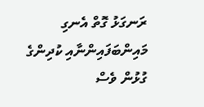ރަނގަޅު ގޮތް އެނގި މައިންބަފައިންނާއި ކުދިންގެ ގުޅުން ވެސް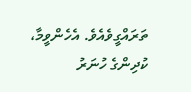ތަރައްގީވެއެވެ. އެހެންވީމާ، ކުދިންގެ ހުނަރު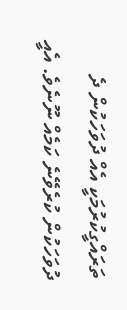ތަރައްގީކުރުމަކީ އެއް ދުވަހަކުން ދެ ދުވަހަކުން ކުރެވޭނެ ކަމެއް ނޫނެވެ. އެއީ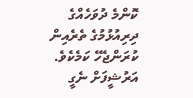ކޮންމެ ދުވަހެއްގެ ދިރިއުޅުމުގެ ތެރެއިން ކުރަންޖެހޭ ކަމެކެވެ.
އަރުޝީފަށް ނެގީ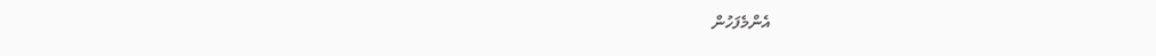އެންމެފަހުން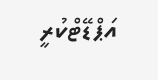އަޕްޑޭޓްކުރީ